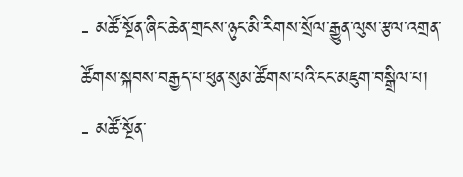- མཚོ་སྔོན་ཞིང་ཆེན་གྲངས་ཉུང་མི་རིགས་སྲོལ་རྒྱུན་ལུས་རྩལ་འགྲན་ཚོགས་སྐབས་བརྒྱད་པ་ཕུན་སུམ་ཚོགས་པའི་ངང་མཇུག་བསྒྲིལ་པ།
- མཚོ་སྔོན་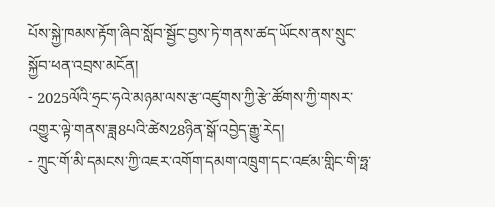པོས་སྐྱེ་ཁམས་རྟོག་ཞིབ་སློབ་སྦྱོང་བྱས་ཏེ་གནས་ཚད་ཡོངས་ནས་སྲུང་སྐྱོབ་ཕན་འབྲས་མངོན།
- 2025ལོའི་ཧྲང་ཧའེ་མཉམ་ལས་རྩ་འཛུགས་ཀྱི་རྩེ་ཚོགས་ཀྱི་གསར་འགྱུར་ལྟེ་གནས་ཟླ8པའི་ཚེས28ཉིན་སྒོ་འབྱེད་རྒྱུ་རེད།
- ཀྲུང་གོ་མི་དམངས་ཀྱི་འཇར་འགོག་དམག་འཁྲུག་དང་འཛམ་གླིང་གི་ཧྥ་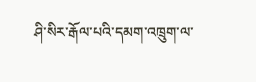ཤི་སིར་རྒོལ་པའི་དམག་འཁྲུག་ལ་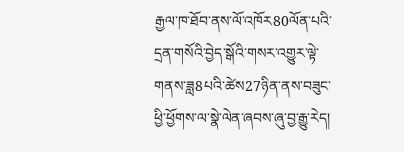རྒྱལ་ཁ་ཐོབ་ནས་ལོ་འཁོར80ལོན་པའི་དྲན་གསོའི་བྱེད་སྒོའི་གསར་འགྱུར་ལྟེ་གནས་ཟླ8པའི་ཚེས27ཉིན་ནས་བཟུང་ཕྱི་ཕྱོགས་ལ་སྣེ་ལེན་ཞབས་ཞུ་བྱ་རྒྱུ་རེད།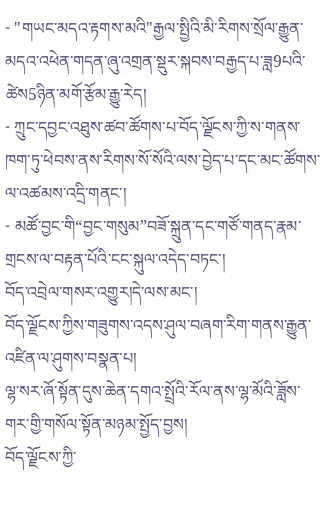- "གཡང་མདའ་རྟགས་མའི"རྒྱལ་སྤྱིའི་མི་རིགས་སྲོལ་རྒྱུན་མདའ་འཕེན་གདན་ཞུ་འགྲན་སྡུར་སྐབས་བརྒྱད་པ་ཟླ9པའི་ཚེས5ཉིན་མགོ་རྩོམ་རྒྱུ་རེད།
- ཀྲུང་དབྱང་འཐུས་ཚབ་ཚོགས་པ་བོད་ལྗོངས་ཀྱི་ས་གནས་ཁག་ཏུ་ཕེབས་ནས་རིགས་སོ་སོའི་ལས་བྱེད་པ་དང་མང་ཚོགས་ལ་འཚམས་འདྲི་གནང་།
- མཚོ་བྱང་གི“བྱང་གསུམ”བཟོ་སྐྲུན་དང་གཙོ་གནད་རྣམ་གྲངས་ལ་བརྟན་པོའི་ངང་སྐུལ་འདེད་བཏང་།
བོད་འབྲེལ་གསར་འགྱུར།དེ་ལས་མང་།
བོད་ལྗོངས་ཀྱིས་གཟུགས་འདས་ཤུལ་བཞག་རིག་གནས་རྒྱུན་འཛིན་ལ་ཤུགས་བསྣན་པ།
ལྷ་སར་ཞོ་སྟོན་དུས་ཆེན་དགའ་སྤྲོའི་རོལ་ནས་ལྷ་མོའི་ཟློས་གར་གྱི་གསོལ་སྟོན་མཉམ་སྤྱོད་བྱས།
བོད་ལྗོངས་ཀྱི་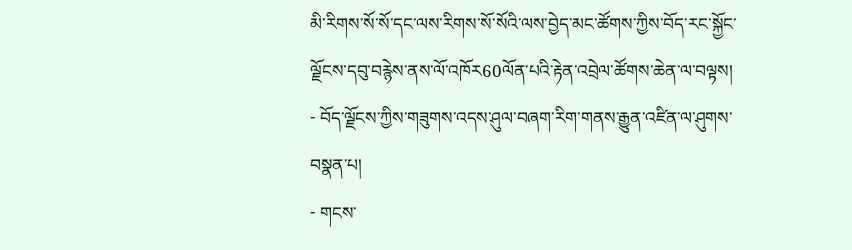མི་རིགས་སོ་སོ་དང་ལས་རིགས་སོ་སོའི་ལས་བྱེད་མང་ཚོགས་ཀྱིས་བོད་རང་སྐྱོང་ལྗོངས་དབུ་བརྙེས་ནས་ལོ་འཁོར60ལོན་པའི་རྟེན་འབྲེལ་ཚོགས་ཆེན་ལ་བལྟས།
- བོད་ལྗོངས་ཀྱིས་གཟུགས་འདས་ཤུལ་བཞག་རིག་གནས་རྒྱུན་འཛིན་ལ་ཤུགས་བསྣན་པ།
- གངས་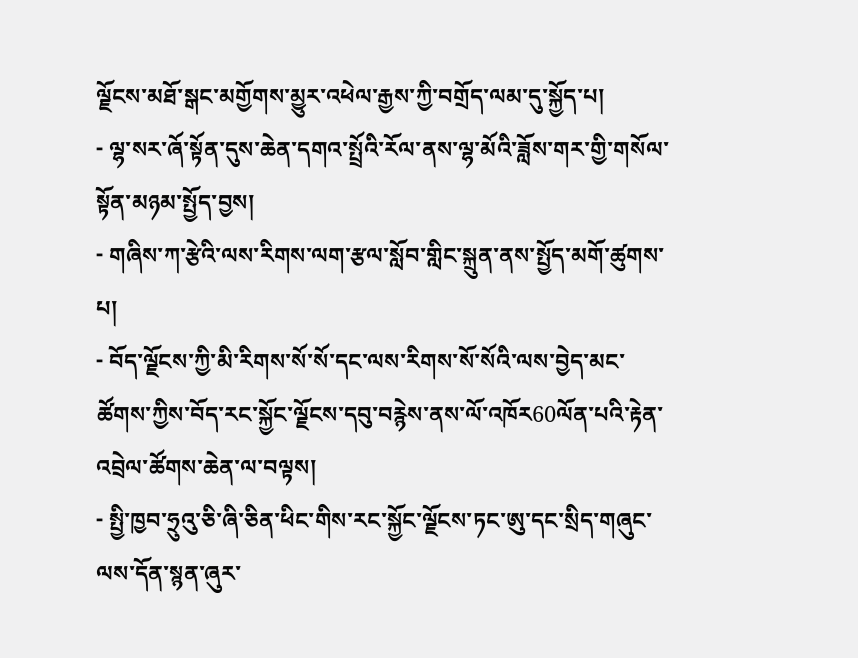ལྗོངས་མཐོ་སྒང་མགྱོགས་མྱུར་འཕེལ་རྒྱས་ཀྱི་བགྲོད་ལམ་དུ་སྐྱོད་པ།
- ལྷ་སར་ཞོ་སྟོན་དུས་ཆེན་དགའ་སྤྲོའི་རོལ་ནས་ལྷ་མོའི་ཟློས་གར་གྱི་གསོལ་སྟོན་མཉམ་སྤྱོད་བྱས།
- གཞིས་ཀ་རྩེའི་ལས་རིགས་ལག་རྩལ་སློབ་གླིང་སྐྲུན་ནས་སྤྱོད་མགོ་ཚུགས་པ།
- བོད་ལྗོངས་ཀྱི་མི་རིགས་སོ་སོ་དང་ལས་རིགས་སོ་སོའི་ལས་བྱེད་མང་ཚོགས་ཀྱིས་བོད་རང་སྐྱོང་ལྗོངས་དབུ་བརྙེས་ནས་ལོ་འཁོར60ལོན་པའི་རྟེན་འབྲེལ་ཚོགས་ཆེན་ལ་བལྟས།
- སྤྱི་ཁྱབ་ཧྲུའུ་ཅི་ཞི་ཅིན་ཕིང་གིས་རང་སྐྱོང་ལྗོངས་ཏང་ཨུ་དང་སྲིད་གཞུང་ལས་དོན་སྙན་ཞུར་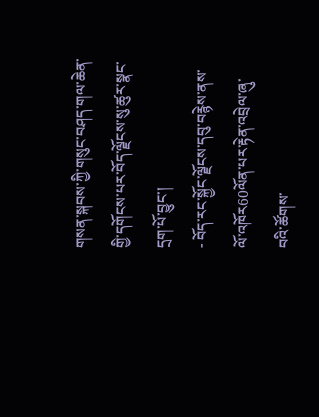གསན་སྐབས་ཀྱི་གསུང་བཤད་གལ་ཆེན་གྱི་དགོངས་པར་བོད་ལྗོངས་སུ་ཚུར་སྣང་དྲག་པོ་བྱུང་།
- བོད་རང་སྐྱོང་ལྗོངས་དབུ་བརྙེས་ནས་ལོ་འཁོར60ལོན་པར་རྟེན་འབྲེལ་ཞུ་བའི་ཚོགས་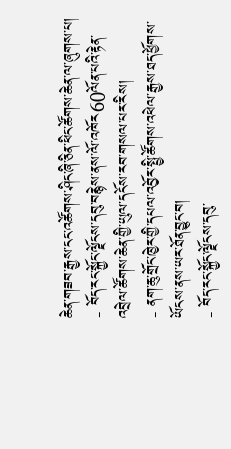ཆེན་གཟབ་རྒྱས་ངང་འཚོགས་ཤིང་ཞི་ཅིན་ཕིང་ཚོགས་ཆེན་ལ་ཞུགས་པ།
- བོད་རང་སྐྱོང་ལྗོངས་དབུ་བརྙེས་ནས་ལོ་འཁོར60ལོན་པའི་རྟེན་འབྲེལ་ཚོགས་ཆེན་གྱི་ཡུལ་དངོས་རབ་གསལ་པར་རིས།
- ནག་ཆུ་གྲོང་ཁྱེར་གྱི་དཔལ་འབྱོར་སྤྱི་ཚོགས་འཕེལ་རྒྱས་ཐད་ཕྱོགས་ཡོངས་ནས་ཡར་ཐོན་བྱུང་བ།
- བོད་རང་སྐྱོང་ལྗོངས་དབུ་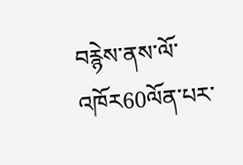བརྙེས་ནས་ལོ་འཁོར60ལོན་པར་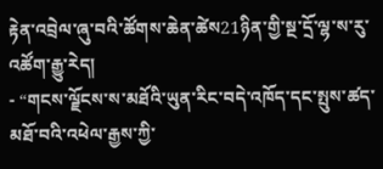རྟེན་འབྲེལ་ཞུ་བའི་ཚོགས་ཆེན་ཚེས21ཉིན་གྱི་སྔ་དྲོ་ལྷ་ས་རུ་འཚོག་རྒྱུ་རེད།
- “གངས་ལྗོངས་ས་མཐོའི་ཡུན་རིང་བདེ་འཁོད་དང་སྤུས་ཚད་མཐོ་བའི་འཕེལ་རྒྱས་ཀྱི་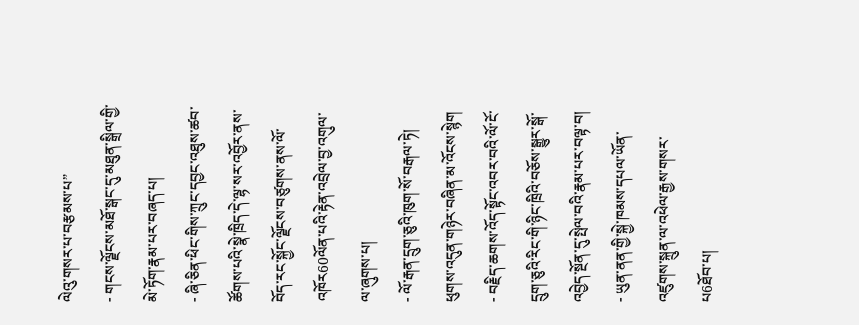ལེའུ་གསར་པ་བརྩམས་པ”
- གངས་ལྗོངས་མཐོ་སྒང་དུ་མཐུན་སྒྲིལ་གྱི་མེ་ཏོག་རྣམ་པར་བཞད་པ།
- ཞི་ཅིན་ཕིང་གིས་ཀྲུང་དབྱང་འཐུས་ཚབ་ཚོགས་པའི་སྣེ་ཁྲིད་དེ་ལྷ་སར་འབྱོར་ནས་བོད་རང་སྐྱོང་ལྗོངས་བཙུགས་ནས་ལོ་འཁོར60ལོན་པའི་རྟེན་འབྲེལ་བྱ་འགུལ་ལ་ཞུགས་པ།
- ལོ་རྒན་དྲུག་ཅུའི་ཁུག་སོ་བརྒལ་ཏེ། ཕུགས་འདུན་གཉེར་བཞིན་མ་འོངས་སྙེག
- བརྗིད་ཆགས་འོད་སྟོང་འབར་བའི་ལོ་ངོ་དྲུག་ཅུའི་རིང་གི་ཉིང་ཁྲིའི་བཅོས་སྒྱུར་སྒོ་འབྱེད་སྔོན་དུ་སྤེལ་བའི་རྣམ་པར་བལྟ་བ།
- ཡུན་ནན་གྱི་སྐྱེ་ཁམས་དཔལ་ཡོན་འཛུགས་སྐྲུན་ལ་འཕེལ་རྒྱས་གསར་པ6ཐོབ་པ།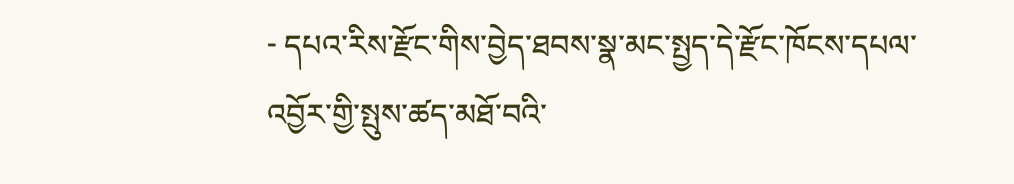- དཔའ་རིས་རྫོང་གིས་བྱེད་ཐབས་སྣ་མང་སྤྱད་དེ་རྫོང་ཁོངས་དཔལ་འབྱོར་གྱི་སྤུས་ཚད་མཐོ་བའི་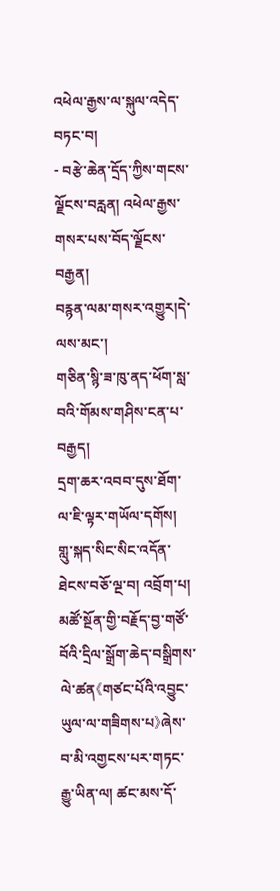འཕེལ་རྒྱས་ལ་སྐུལ་འདེད་བཏང་བ།
- བརྩེ་ཆེན་དྲོད་ཀྱིས་གངས་ལྗོངས་བརླན། འཕེལ་རྒྱས་གསར་པས་བོད་ལྗོངས་བརྒྱན།
བརྙན་ལམ་གསར་འགྱུར།དེ་ལས་མང་།
གཅིན་སྙི་ཟ་ཁུ་ནད་ཕོག་སླ་བའི་གོམས་གཤིས་ངན་པ་བརྒྱད།
དྲག་ཆར་འབབ་དུས་ཐོག་ལ་ཇི་ལྟར་གཡོལ་དགོས།
གླུ་སྐད་སིང་སིང་འདོན་ཐེངས་བཅོ་ལྔ་བ། འབྲོག་པ།
མཚོ་སྔོན་གྱི་བརྗོད་བྱ་གཙོ་བོའི་དྲིལ་སྒྲོག་ཆེད་བསྒྲིགས་ལེ་ཚན《གཙང་པོའི་འབྱུང་ཡུལ་ལ་གཟིགས་པ》ཞེས་བ་མི་འགྱངས་པར་གཏང་རྒྱུ་ཡིན་ལ། ཚང་མས་དོ་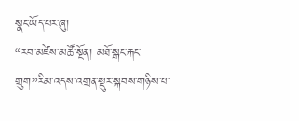སྣང་ཡོད་པར་ཞུ།
“རབ་མཛེས་མཚོ་སྔོན། མཐོ་སྒང་རྐང་གྲུག”རིམ་འདས་འགྲན་སྡུར་སྐབས་གཉིས་པ་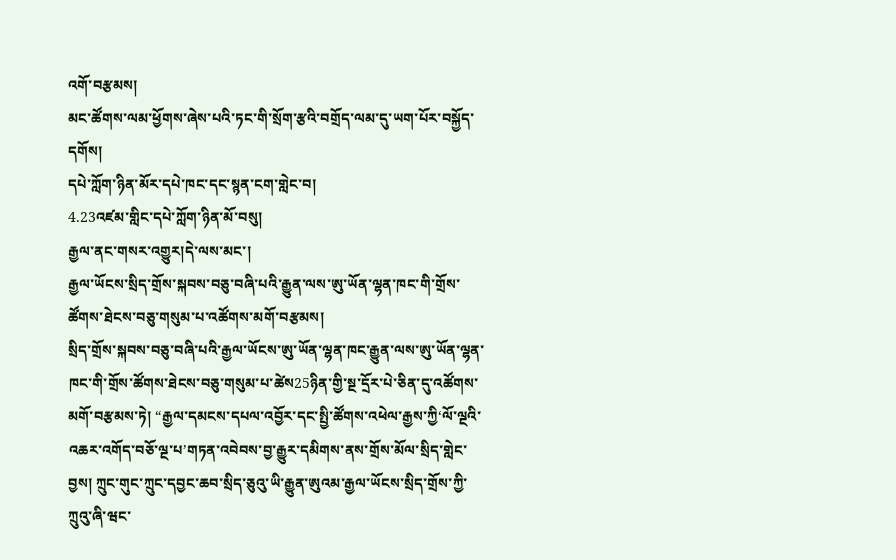འགོ་བརྩམས།
མང་ཚོགས་ལམ་ཕྱོགས་ཞེས་པའི་ཏང་གི་སྲོག་རྩའི་བགྲོད་ལམ་དུ་ཡག་པོར་བསྐྱོད་དགོས།
དཔེ་ཀློག་ཉིན་མོར་དཔེ་ཁང་དང་སྙན་ངག་གླེང་བ།
4.23འཛམ་གླིང་དཔེ་ཀློག་ཉིན་མོ་བསུ།
རྒྱལ་ནང་གསར་འགྱུར།དེ་ལས་མང་།
རྒྱལ་ཡོངས་སྲིད་གྲོས་སྐབས་བཅུ་བཞི་པའི་རྒྱུན་ལས་ཨུ་ཡོན་ལྷན་ཁང་གི་གྲོས་ཚོགས་ཐེངས་བཅུ་གསུམ་པ་འཚོགས་མགོ་བརྩམས།
སྲིད་གྲོས་སྐབས་བཅུ་བཞི་པའི་རྒྱལ་ཡོངས་ཨུ་ཡོན་ལྷན་ཁང་རྒྱུན་ལས་ཨུ་ཡོན་ལྷན་ཁང་གི་གྲོས་ཚོགས་ཐེངས་བཅུ་གསུམ་པ་ཚེས25ཉིན་གྱི་སྔ་དྲོར་པེ་ཅིན་དུ་འཚོགས་མགོ་བརྩམས་ཏེ། “རྒྱལ་དམངས་དཔལ་འབྱོར་དང་སྤྱི་ཚོགས་འཕེལ་རྒྱས་ཀྱི‘ལོ་ལྔའི་འཆར་འགོད་བཅོ་ལྔ་པ’གཏན་འབེབས་བྱ་རྒྱུར་དམིགས་ནས་གྲོས་མོལ་སྲིད་གླེང་བྱས། ཀྲུང་གུང་ཀྲུང་དབྱང་ཆབ་སྲིད་ཅུའུ་ཡི་རྒྱུན་ཨུའམ་རྒྱལ་ཡོངས་སྲིད་གྲོས་ཀྱི་ཀྲུའུ་ཞི་ཝང་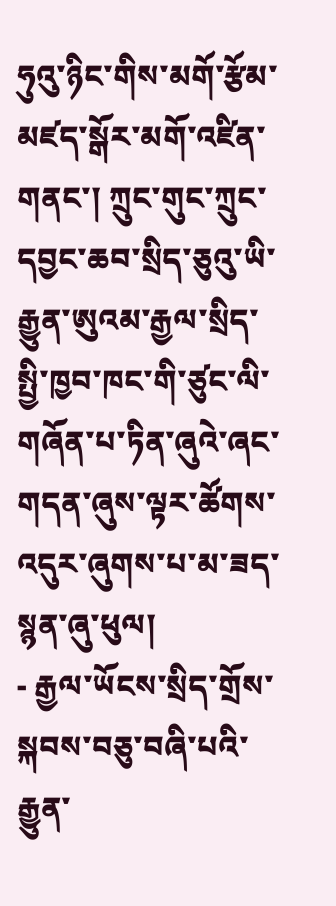ཧུའུ་ཉིང་གིས་མགོ་རྩོམ་མཛད་སྒོར་མགོ་འཛིན་གནང་། ཀྲུང་གུང་ཀྲུང་དབྱང་ཆབ་སྲིད་ཅུའུ་ཡི་རྒྱུན་ཨུའམ་རྒྱལ་སྲིད་སྤྱི་ཁྱབ་ཁང་གི་ཙུང་ལི་གཞོན་པ་ཏིན་ཞུའེ་ཞང་གདན་ཞུས་ལྟར་ཚོགས་འདུར་ཞུགས་པ་མ་ཟད་སྙན་ཞུ་ཕུལ།
- རྒྱལ་ཡོངས་སྲིད་གྲོས་སྐབས་བཅུ་བཞི་པའི་རྒྱུན་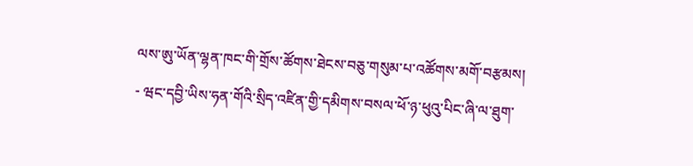ལས་ཨུ་ཡོན་ལྷན་ཁང་གི་གྲོས་ཚོགས་ཐེངས་བཅུ་གསུམ་པ་འཚོགས་མགོ་བརྩམས།
- ཝང་དབྱི་ཡིས་ཧན་གོའི་སྲིད་འཛིན་གྱི་དམིགས་བསལ་ཕོ་ཉ་ཕུའུ་པིང་ཞི་ལ་ཐུག་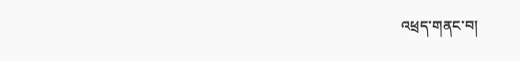འཕྲད་གནང་བ།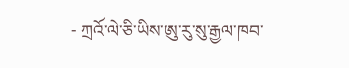- ཀྲའོ་ལེ་ཅི་ཡིས་ཨུ་རུ་སུ་རྒྱལ་ཁབ་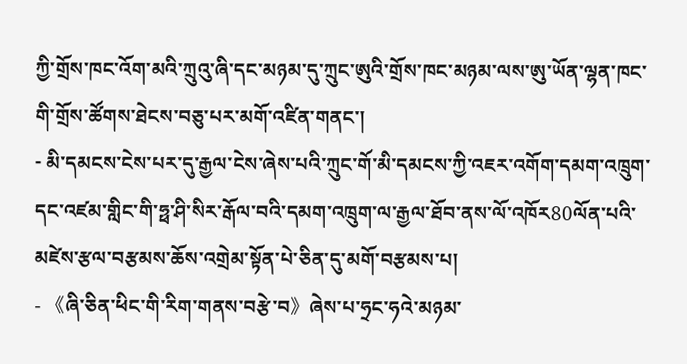ཀྱི་གྲོས་ཁང་འོག་མའི་ཀྲུའུ་ཞི་དང་མཉམ་དུ་ཀྲུང་ཨུའི་གྲོས་ཁང་མཉམ་ལས་ཨུ་ཡོན་ལྷན་ཁང་གི་གྲོས་ཚོགས་ཐེངས་བཅུ་པར་མགོ་འཛིན་གནང་།
- མི་དམངས་ངེས་པར་དུ་རྒྱལ་ངེས་ཞེས་པའི་ཀྲུང་གོ་མི་དམངས་ཀྱི་འཇར་འགོག་དམག་འཁྲུག་དང་འཛམ་གླིང་གི་ཧྥ་ཤི་སིར་རྒོལ་བའི་དམག་འཁྲུག་ལ་རྒྱལ་ཐོབ་ནས་ལོ་འཁོར80ལོན་པའི་མཛེས་རྩལ་བརྩམས་ཆོས་འགྲེམ་སྟོན་པེ་ཅིན་དུ་མགོ་བརྩམས་པ།
- 《ཞི་ཅིན་ཕིང་གི་རིག་གནས་བརྩེ་བ》ཞེས་པ་ཧྲང་ཧའེ་མཉམ་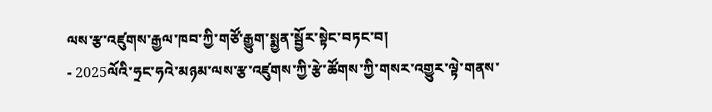ལས་རྩ་འཛུགས་རྒྱལ་ཁབ་ཀྱི་གཙོ་རྒྱུག་སྨྱན་སྦྱོར་སྟེང་བཏང་བ།
- 2025ལོའི་ཧྲང་ཧའེ་མཉམ་ལས་རྩ་འཛུགས་ཀྱི་རྩེ་ཚོགས་ཀྱི་གསར་འགྱུར་ལྟེ་གནས་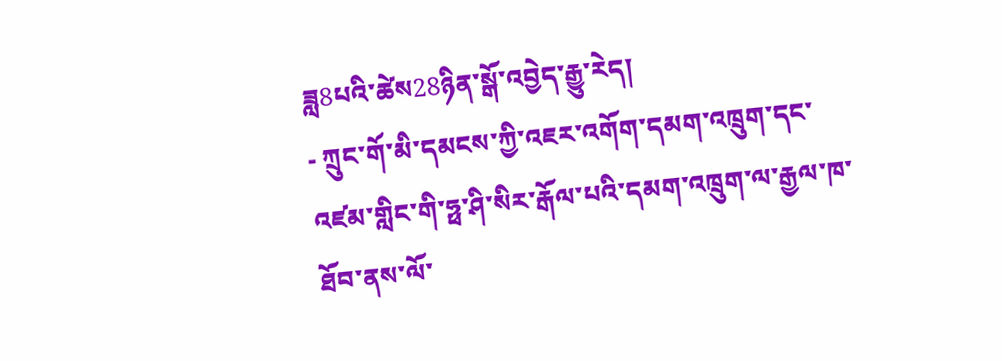ཟླ8པའི་ཚེས28ཉིན་སྒོ་འབྱེད་རྒྱུ་རེད།
- ཀྲུང་གོ་མི་དམངས་ཀྱི་འཇར་འགོག་དམག་འཁྲུག་དང་འཛམ་གླིང་གི་ཧྥ་ཤི་སིར་རྒོལ་པའི་དམག་འཁྲུག་ལ་རྒྱལ་ཁ་ཐོབ་ནས་ལོ་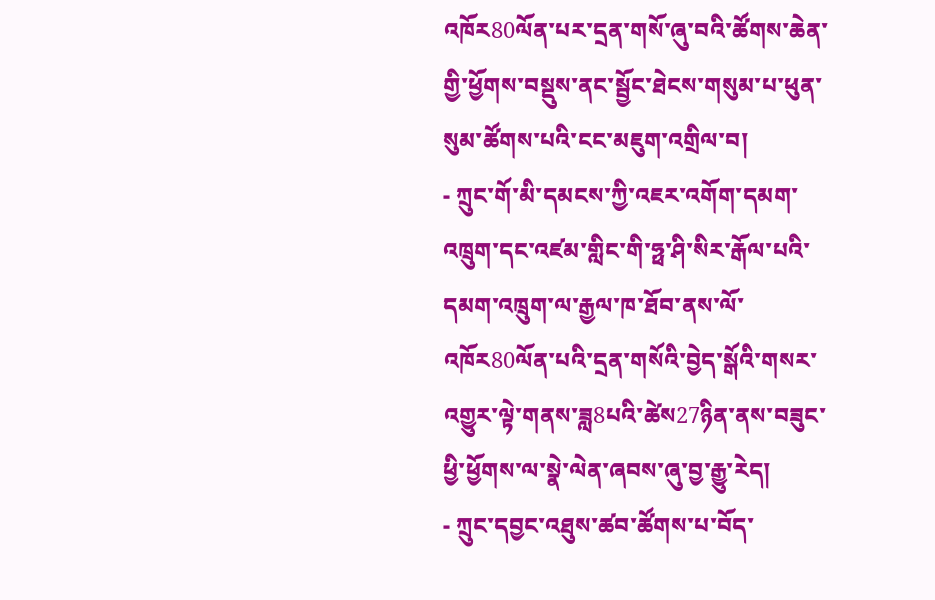འཁོར80ལོན་པར་དྲན་གསོ་ཞུ་བའི་ཚོགས་ཆེན་གྱི་ཕྱོགས་བསྡུས་ནང་སྦྱོང་ཐེངས་གསུམ་པ་ཕུན་སུམ་ཚོགས་པའི་ངང་མཇུག་འགྲིལ་བ།
- ཀྲུང་གོ་མི་དམངས་ཀྱི་འཇར་འགོག་དམག་འཁྲུག་དང་འཛམ་གླིང་གི་ཧྥ་ཤི་སིར་རྒོལ་པའི་དམག་འཁྲུག་ལ་རྒྱལ་ཁ་ཐོབ་ནས་ལོ་འཁོར80ལོན་པའི་དྲན་གསོའི་བྱེད་སྒོའི་གསར་འགྱུར་ལྟེ་གནས་ཟླ8པའི་ཚེས27ཉིན་ནས་བཟུང་ཕྱི་ཕྱོགས་ལ་སྣེ་ལེན་ཞབས་ཞུ་བྱ་རྒྱུ་རེད།
- ཀྲུང་དབྱང་འཐུས་ཚབ་ཚོགས་པ་བོད་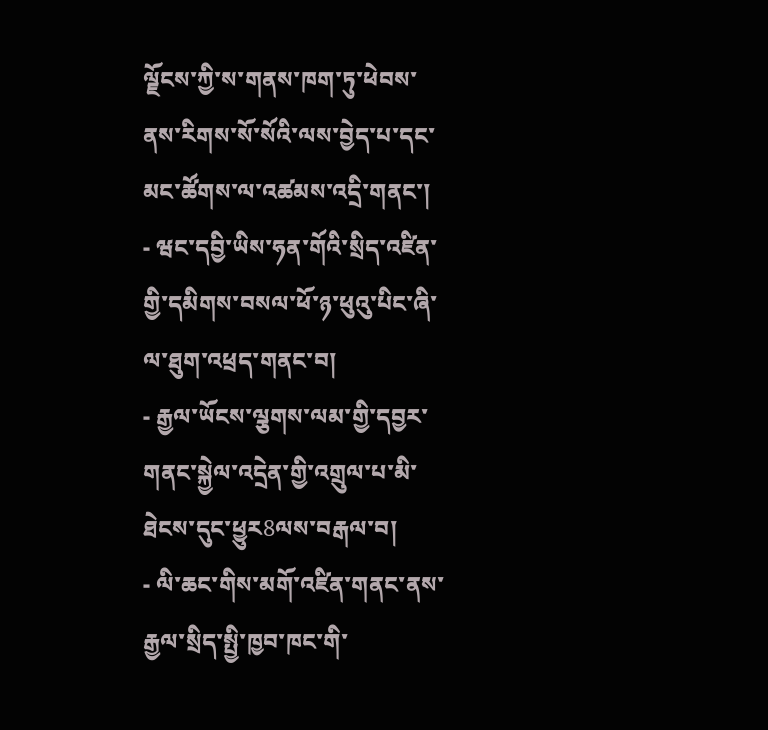ལྗོངས་ཀྱི་ས་གནས་ཁག་ཏུ་ཕེབས་ནས་རིགས་སོ་སོའི་ལས་བྱེད་པ་དང་མང་ཚོགས་ལ་འཚམས་འདྲི་གནང་།
- ཝང་དབྱི་ཡིས་ཧན་གོའི་སྲིད་འཛིན་གྱི་དམིགས་བསལ་ཕོ་ཉ་ཕུའུ་པིང་ཞི་ལ་ཐུག་འཕྲད་གནང་བ།
- རྒྱལ་ཡོངས་ལྕགས་ལམ་གྱི་དབྱར་གནང་སྐྱེལ་འདྲེན་གྱི་འགྲུལ་པ་མི་ཐེངས་དུང་ཕྱུར8ལས་བརྒལ་བ།
- ལི་ཆང་གིས་མགོ་འཛིན་གནང་ནས་རྒྱལ་སྲིད་སྤྱི་ཁྱབ་ཁང་གི་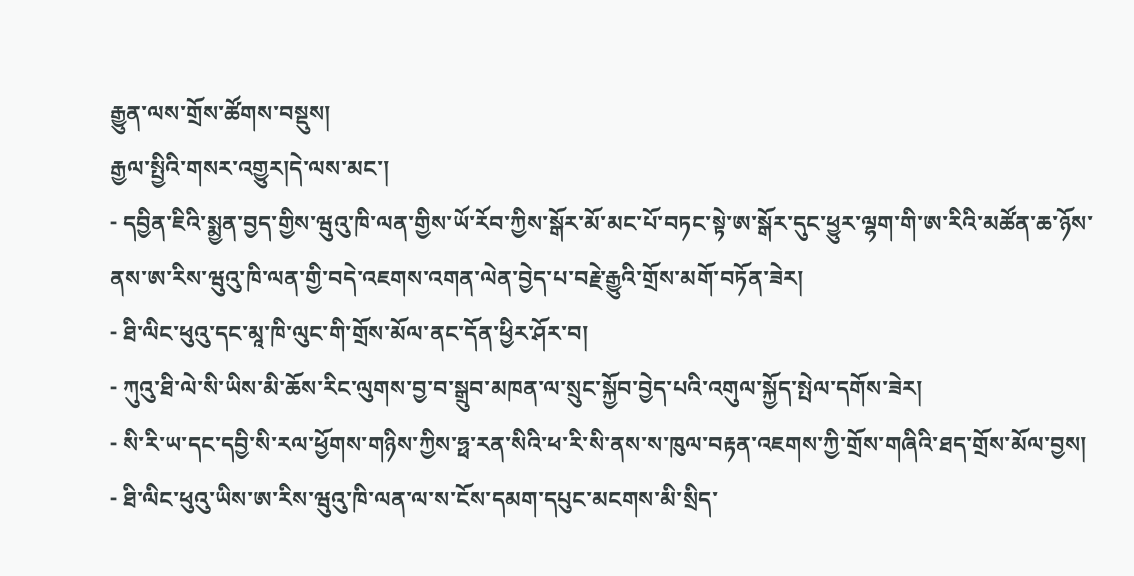རྒྱུན་ལས་གྲོས་ཚོགས་བསྡུས།
རྒྱལ་སྤྱིའི་གསར་འགྱུར།དེ་ལས་མང་།
- དབྱིན་ཇིའི་སྨྱན་བྱད་གྱིས་ཝུའུ་ཁི་ལན་གྱིས་ཡོ་རོབ་ཀྱིས་སྒོར་མོ་མང་པོ་བཏང་སྟེ་ཨ་སྒོར་དུང་ཕྱུར་ལྷག་གི་ཨ་རིའི་མཚོན་ཆ་ཉོས་ནས་ཨ་རིས་ཝུའུ་ཁི་ལན་གྱི་བདེ་འཇགས་འགན་ལེན་བྱེད་པ་བརྗེ་རྒྱུའི་གྲོས་མགོ་བཏོན་ཟེར།
- ཐི་ལིང་ཕུའུ་དང་མཱ་ཁི་ལུང་གི་གྲོས་མོལ་ནང་དོན་ཕྱིར་ཤོར་བ།
- ཀུའུ་ཐི་ལེ་སི་ཡིས་མི་ཆོས་རིང་ལུགས་བྱ་བ་སྒྲུབ་མཁན་ལ་སྲུང་སྐྱོབ་བྱེད་པའི་འགུལ་སྐྱོད་སྤེལ་དགོས་ཟེར།
- སི་རི་ཡ་དང་དབྱི་སི་རལ་ཕྱོགས་གཉིས་ཀྱིས་ཧྥ་རན་སིའི་ཕ་རི་སི་ནས་ས་ཁུལ་བརྟན་འཇགས་ཀྱི་གྲོས་གཞིའི་ཐད་གྲོས་མོལ་བྱས།
- ཐི་ལིང་ཕུའུ་ཡིས་ཨ་རིས་ཝུའུ་ཁི་ལན་ལ་ས་ངོས་དམག་དཔུང་མངགས་མི་སྲིད་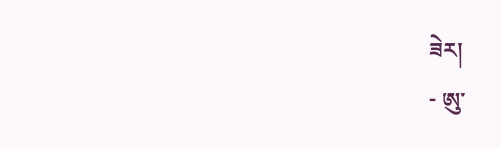ཟེར།
- ཨུ་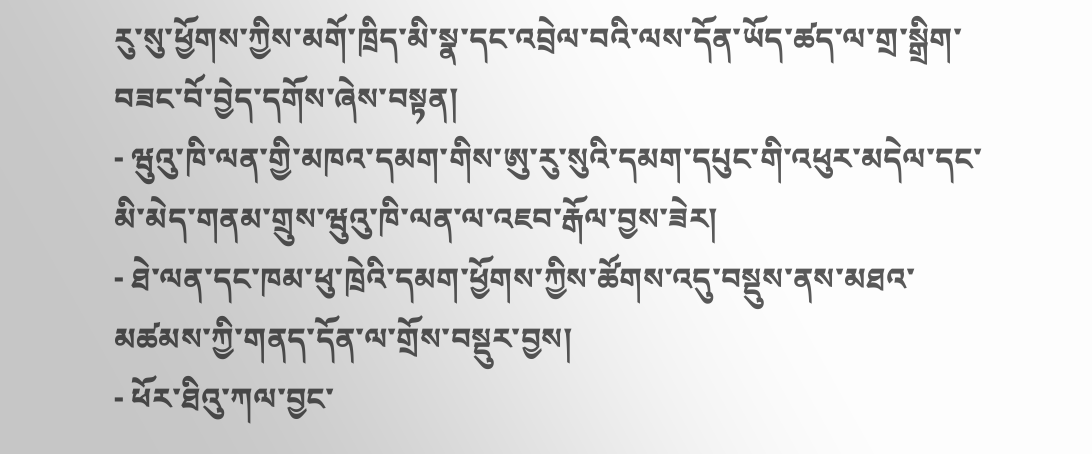རུ་སུ་ཕྱོགས་ཀྱིས་མགོ་ཁྲིད་མི་སྣ་དང་འབྲེལ་བའི་ལས་དོན་ཡོད་ཚད་ལ་གྲ་སྒྲིག་བཟང་བོ་བྱེད་དགོས་ཞེས་བསྟན།
- ཝུའུ་ཁི་ལན་གྱི་མཁའ་དམག་གིས་ཨུ་རུ་སུའི་དམག་དཔུང་གི་འཕུར་མདེལ་དང་མི་མེད་གནམ་གྲུས་ཝུའུ་ཁི་ལན་ལ་འཇབ་རྒོལ་བྱས་ཟེར།
- ཐེ་ལན་དང་ཁམ་ཕུ་ཁྲེའི་དམག་ཕྱོགས་ཀྱིས་ཚོགས་འདུ་བསྡུས་ནས་མཐའ་མཚམས་ཀྱི་གནད་དོན་ལ་གྲོས་བསྡུར་བྱས།
- ཕོར་ཐིའུ་ཀལ་བྱང་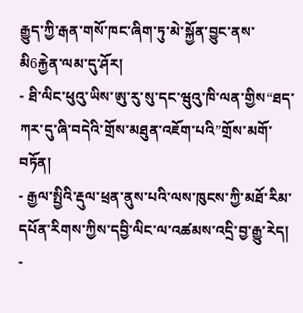རྒྱུད་ཀྱི་རྒན་གསོ་ཁང་ཞིག་ཏུ་མེ་སྐྱོན་བྱུང་ནས་མི6རྐྱེན་ལམ་དུ་ཤོར།
- ཐི་ལིང་ཕུའུ་ཡིས་ཨུ་རུ་སུ་དང་ཝུའུ་ཁི་ལན་གྱིས“ཐད་ཀར་དུ་ཞི་བདེའི་གྲོས་མཐུན་འཇོག་པའི”གྲོས་མགོ་བཏོན།
- རྒྱལ་སྤྱིའི་རྡུལ་ཕྲན་ནུས་པའི་ལས་ཁུངས་ཀྱི་མཐོ་རིམ་དཔོན་རིགས་ཀྱིས་དབྱི་ལིང་ལ་འཚམས་འདྲི་བྱ་རྒྱུ་རེད།
-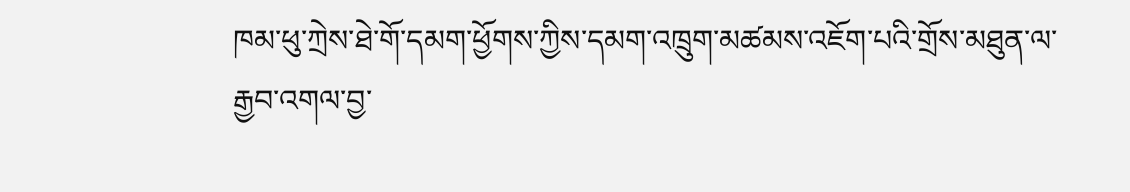ཁམ་ཕུ་ཀྲེས་ཐེ་གོ་དམག་ཕྱོགས་ཀྱིས་དམག་འཁྲུག་མཚམས་འཇོག་པའི་གྲོས་མཐུན་ལ་རྒྱབ་འགལ་བྱ་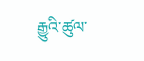རྒྱུའི་ཚུལ་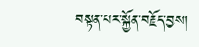བསྟན་པར་སྐྱོན་བརྗོད་བྱས།